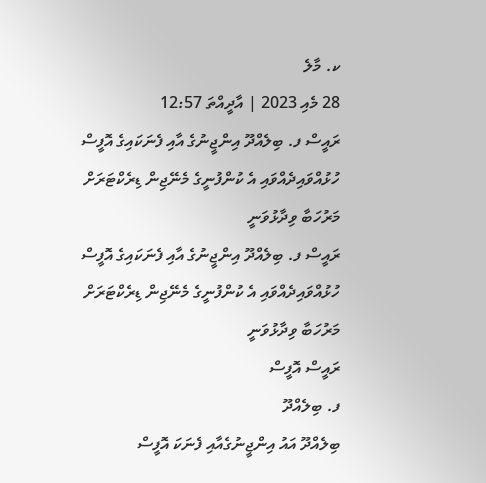ކ. މާލެ
28 މެއި 2023 | އާދީއްތަ 12:57
ރައީސް ފ. ބިލެއްދޫ އިންޖީނުގެ އާއި ފެނަކައިގެ އޮފީސް ހުޅުއްވައިދެއްވައި އެ ކުންފުނީގެ މެނޭޖިން ޑިރެކްޓަރަށް މަރުހަބާ ވިދާޅުވަނީ
ރައީސް ފ. ބިލެއްދޫ އިންޖީނުގެ އާއި ފެނަކައިގެ އޮފީސް ހުޅުއްވައިދެއްވައި އެ ކުންފުނީގެ މެނޭޖިން ޑިރެކްޓަރަށް މަރުހަބާ ވިދާޅުވަނީ
ރައީސް އޮފީސް
ފ. ބިލެއްދޫ
ބިލެއްދޫ އައު އިންޖީނުގެއާއި ފެނަކަ އޮފީސް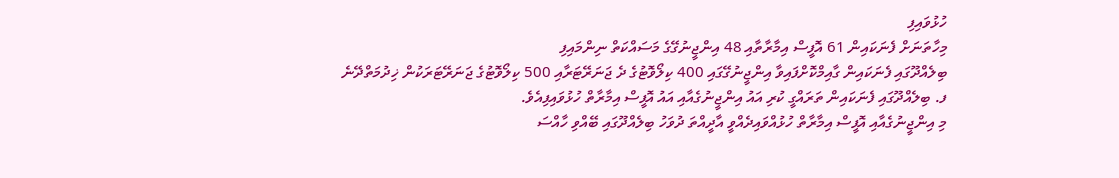ހުޅުވައިފި
މިހާތަނަށް ފެނަކައިން 61 އޮފީސް އިމާރާތާއި 48 އިންޖީނުގޭގެ މަސައްކަތް ނިންމައިފި
ބިލެއްދޫގައި ފެނަކައިން ގާއިމްކޮށްފައިވާ އިންޖީނުގޭގައި 400 ކިލޯވޮޓުގެ ދެ ޖަނަރޭޓަރާއި 500 ކިލޯވޮޓުގެ ޖަނަރޭޓަރަކުން ޚިދުމަތްދޭނެ
ފ. ބިލެއްދޫގައި ފެނަކައިން ތަރައްގީ ކުރި އައު އިންޖީނުގެއާއި އައު އޮފީސް އިމާރާތް ހުޅުވައިފިއެވެ.
މި އިންޖީނުގެއާއި އޮފީސް އިމާރާތް ހުޅުއްވައިދެއްވީ އާދީއްތަ ދުވަހު ބިލެއްދޫގައި ބޭއްވި ހާއްސަ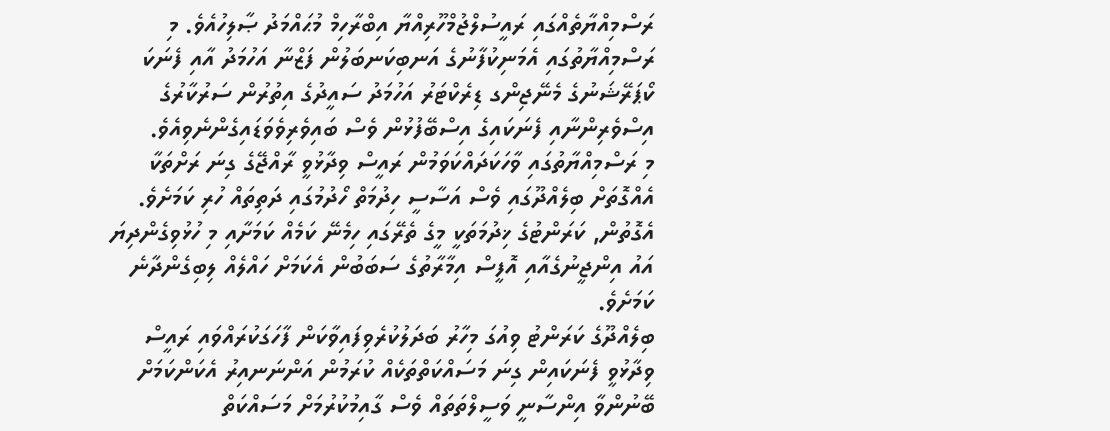ރަސްމިއްޔާތެއްގައި ރައީސުލްޖުމްހޫރިއްޔާ އިބްރާހިމް މުޙައްމަދު ޞާލިހުއެވެ. މި ރަސްމިއްޔާތުގައި އެމަނިކުފާނުގެ އަނބިކަނބަލުން ފަޒްނާ އަހުމަދު އާއި ފެނަކަ ކޯޕަރޭޝަނުގެ މެނޭޖިންގ ޑިރެކްޓަރު އަހުމަދު ސައީދުގެ އިތުރުން ސަރުކާރުގެ އިސްވެރިންނާއި ފެނަކައިގެ އިސްބޭފުޅުން ވެސް ބައިވެރިވެވަޑައިގެންނެވިއެވެ.
މި ރަސްމިއްޔާތުގައި ވާހަކަދައްކަވަމުން ރައީސް ވިދާޅުވީ ރާއްޖޭގެ ގިނަ ރަށްތަކާ އެއްގޮތަށް ބިލެއްދޫގައި ވެސް އަސާސީ ހިދުމަތް ހޯދުމުގައި ދަތިތައް ހުރި ކަމަށެވެ. އެގޮތުން, ކަރަންޓުގެ ޚިދުމަތަކީ މީގެ ތެރޭގައި ހިމެނޭ ކަމެއް ކަމަށާއި މި ހުޅުވިގެންދިޔަ އައު އިންޖީނުގެއާއި އޮފީސް އިމާރާތުގެ ސަބަބުން އެކަމަށް ހައްލެއް ލިބިގެންދާނެ ކަމަށެވެ.
ބިލެއްދޫގެ ކަރަންޓު ވިއުގަ މިހާރު ބަދަލުކުރެވިފައިވާކަން ފާހަގަކުރައްވައި ރައީސް ވިދާޅުވީ ފެނަކައިން ގިނަ މަސައްކަތްތަކެއް ކުރަމުން އަންނަނއިރު އެކަންކަމަށް ބޭނުންވާ އިންސާނީ ވަސީލްތަތައް ވެސް ގާއިމުކުރުމަށް މަސައްކަތް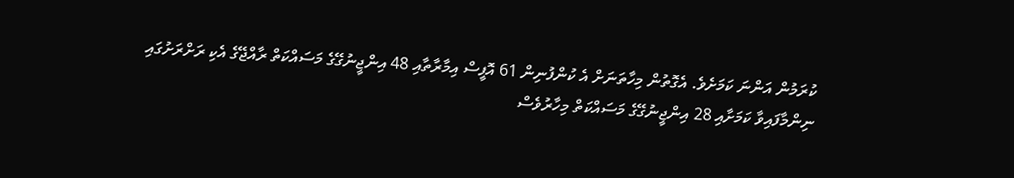ކުރަމުން އަންނަ ކަމަށެވެ. އެގޮތުން މިހާތަނަށް އެ ކުންފުނިން 61 އޮފީސް އިމާރާތާއި 48 އިންޖީނުގޭގެ މަސައްކަތް ރާއްޖޭގެ އެކި ރަށްރަށުގައި ނިންމާފައިވާ ކަމަށާއި 28 އިންޖީނުގޭގެ މަސައްކަތް މިހާރުވެސް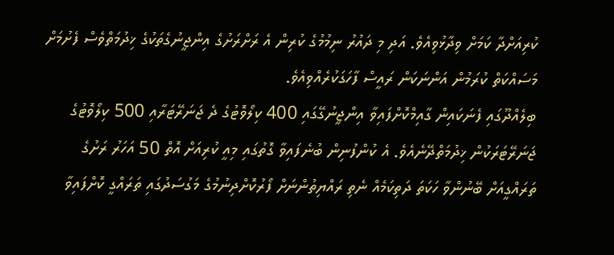ކުރިއަށްދާ ކަމަށް ވިދާޅުވިއެވެ. އަދި މި ދައުރު ނިމުމުގެ ކުރިން އެ ރަށްރަށުގެ އިންޖީނުގެތަކުގެ ޚިދުމަތްވެސް ފެށުމަށް މަސައްކަތް ކުރަމުން އަންނަކަން ރައީސް ފާހަގަކުރެއްވިއެވެ.
ބިލެއްދޫގައި ފެނަކައިން ގާއިމްކޮށްފައިވާ އިންޖީނުގޭގައި 400 ކިލޯވޮޓުގެ ދެ ޖަނަރޭޓަރާއި 500 ކިލޯވޮޓުގެ ޖަނަރޭޓަރަކުން ޚިދުމަތްދޭނެއެވެ. އެ ކުންފުނިން ބުނެފައިވާ ގޮތުގައި މިއީ ކުރިއަށް އޮތް 50 އަހަރު ރަށުގެ ތަރައްގީއަށް ބޭނުންވާ ހަކަތަ ދަތިކަމެއް ނެތި ރައްޔިތުންނަށް ފޯރުކޮށްދިނުމުގެ މަގުސަދުގައި ތަރައްގީ ކޮށްފައިވާ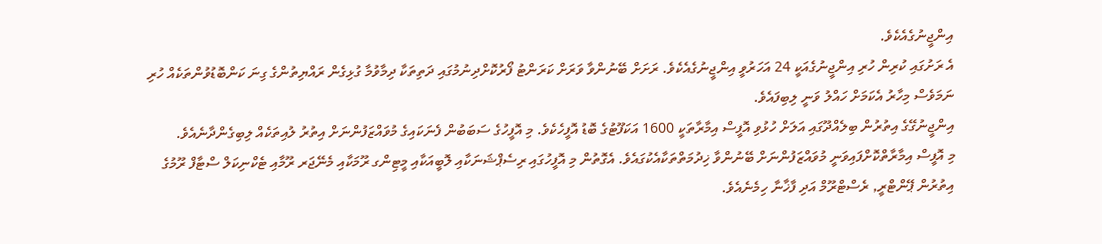އިންޖީނުގެއެކެވެ.
އެ ރަށުގައި ކުރިން ހުރި އިންޖީނުގެއަކީ 24 އަހަރުވީ އިންޖީނުގެއެކެވެ. ރަށަށް ބޭނުންވާ ވަރަށް ކަރަންޓު ފޯރުކޮށްދިނުމުގައި ދަތިތަކާ ދިމާވުމާ ގުޅިގެން ރައްޔިތުންގެ ގިނަ ކަންބޮޑުވުންތަކެއް ހުރި ނަމަވެސް މިހާރު އެކަމަށް ހައްލު ވަނީ ލިބިފައެވެ.
އިންޖީނުގޭގެ އިތުރުން ބިލެއްދޫގައި އަލަށް ހުޅުވި އޮފީސް އިމާރާތަކީ 1600 އަކަފޫޓުގެ ބޮޑު އޮފީހެކެވެ. މި އޮފީހުގެ ސަބަބުން ފެނަކައިގެ މުވައްޒަފުންނަށް އިތުރު ލުއިތަކެއް ލިބިގެންދާނެއެވެ.
މި އޮފީސް އިމާރާތްކޮށްފައިވަނީ މުވައްޒަފުންނަށް ބޭނުންވާ ޚިދުމަތްތަކާއެކުގައެވެ. އެގޮތުން މި އޮފީހުގައި ރިސެޕްޝަނަކާއި ލޮބީއަކާއި މީޓިންގ ރޫމަކާއި މެނޭޖަރ ރޫމާއި ޓެކްނިކަލް ސްޓާފް ރޫމުގެ އިތުރުން ޕޭންޓްރީ, ރެސްޓްރޫމް އަދި ފާޚާނާ ހިމެނެއެވެ.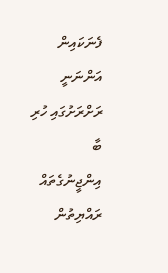ފެނަކައިން އަންނަނީ ރަށްރަށުގައި ހުރި ބާ އިންޖީނުގެތައް ރައްޔިތުން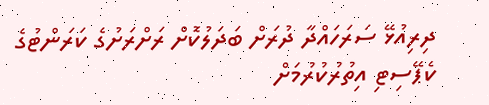ދިރިއުޅޭ ސަރަހައްދާ ދުރަށް ބަދަލުކޮށް ރަށްރަށުގެ ކަރަންޓުގެ ކެޕޭސިޓި އިތުރުކުރުމަށް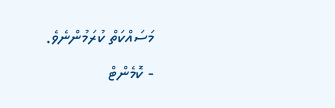މަސައްކަތް ކުރަމުންނެވެ.
- ކޮމެންޓް